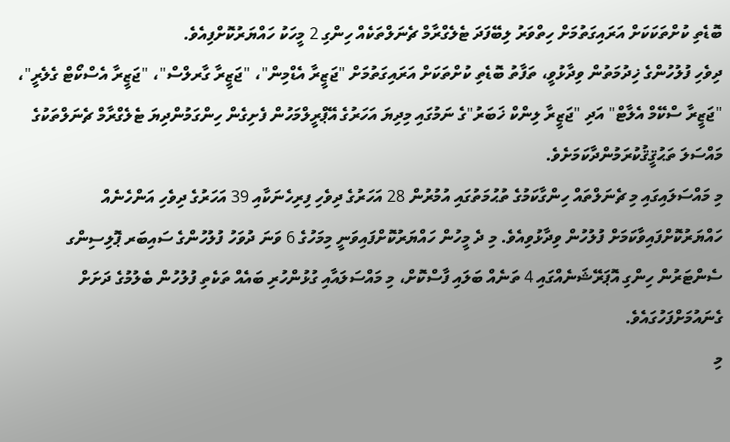ބޮޑެތި ކުށްތަކަކަށް އަރައިގަތުމަށް ހިތްވަރު ލިބޭފަދަ ޓެލެގްރާމް ޗެނަލްތަކެއް ހިންގި 2 މީހަކު ހައްޔަރުކޮށްފިއެވެ.
ދިވެހި ފުލުހުންގެ ޚިދުމަތުން ވިދާޅުވީ، ތަފާތު ބޮޑެތި ކުށްތަކަށް އަރައިގަތުމަށް "ޖަޒީރާ އެޑްމިން"، "ޖަޒީރާ ގާރލްސް"، "ޖަޒީރާ އެސްކޯޓް ގެލެރީ"، "ޖަޒީރާ ސްކޭމް އެލާޓް" އަދި "ޖަޒީރާ ލިންކް ޚަބަރު"ގެ ނަމުގައި މިދިޔަ އަހަރުގެ އޭޕްރީލްމަހުން ފެށިގެން ހިންގަމުންދިޔަ ޓެލެގްރާމް ޗެނަލްތަކުގެ މައްސަލަ ތަޙުޤީޤުކުރަމުންދާކަމަށެވެ.
މި މައްސަލައިގައި މި ޗެނަލްތައް ހިންގާކަމުގެ ތުޙުމަތުގައި އުމުރުން 28 އަހަރުގެ ދިވެހި ފިރިހެނަކާއި 39 އަހަރުގެ ދިވެހި އަންހެނެއް ހައްޔަރުކޮށްފައިވާކަމަށް ފުލުހުން ވިދާޅުވިއެވެ. މި ދެ މީހުން ހައްޔަރުކޮށްފައިވަނީ މިމަހުގެ 6 ވަނަ ދުވަހު ފުލުހުންގެ ސައިބަރ ޕޮލިސިންގ ސެންޓަރުން ހިންގި އޮޕަރޭޝަނެއްގައި 4 ތަނެއް ބަލައި ފާސްކޮށް، މި މައްސަލައާއި ގުޅުންހުރި ބައެއް ތަކެތި ފުލުހުން ބެލުމުގެ ދަށަށް ގެނައުމަށްފަހުގައެވެ.
މި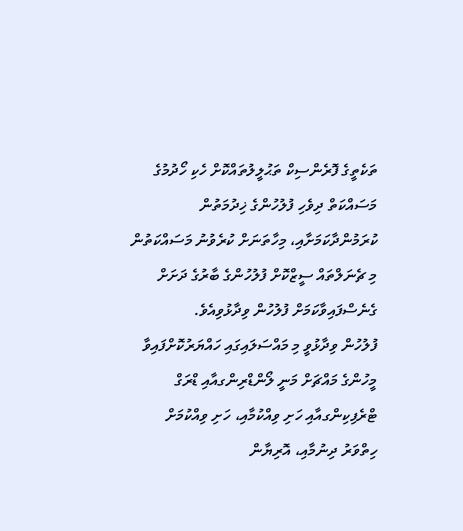ތަކެތީގެ ފޮރެންސިކް ތަޙުލީލުތައްކޮށް ހެކި ހޯދުމުގެ މަސައްކަތް ދިވެހި ފުލުހުންގެ ޚިދުމަތުން ކުރަމުންދާކަމަށާއި، މިހާތަނަށް ކުރެވުނު މަސައްކަތުން މި ޗެނަލްތައް ސީޒްކޮށް ފުލުހުންގެ ބާރުގެ ދަށަށް ގެނެސްފައިވާކަމަށް ފުލުހުން ވިދާޅުވިއެވެ.
ފުލުހުން ވިދާޅުވީ މި މައްސަލައިގައި ހައްޔަރުކޮށްފައިވާ މީހުންގެ މައްޗަށް މަނީ ލޯންޑްރިންގއާއި ޑްރަގް ޓްރެފިކިންގއާއި ހަށި ވިއްކުމާއި، ހަށި ވިއްކުމަށް ހިތްވަރު ދިނުމާއި، އޮރިޔާން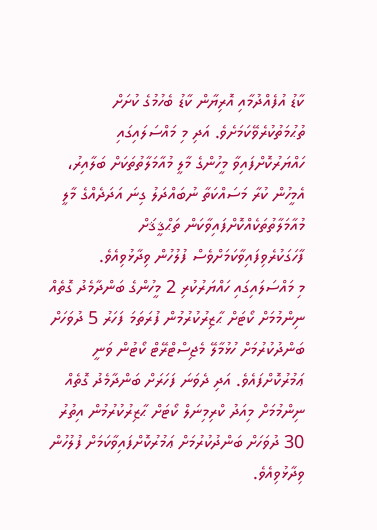ކާޑު އުފެއްދުމާއި އޮރިޔާން ކާޑު ބެހުމުގެ ކުށަށް ތުޙުމަތުކުރެވޭކަމަށެވެ. އަދި މި މައްސަލައިގައި ހައްޔަރުކޮށްފައިވާ މީހުންގެ މާލީ މުއާމަލާތުތަކަށް ބަލާއިރު، އެމީހުން ކުރާ މަސައްކަތާ ނުބައްދަލު ގިނަ އަދަދެއްގެ މާލީ މުއާމަލާތުތަކެއްކޮށްފައިވާކަން ތަޙްޤީޤަށް ފާހަގަކުރެވިފައިވާކަމަށްވެސް ފުލުހުން ވިދާޅުވިއެވެ.
މި މައްސަލައިގައި ހައްޔަރުކުރި 2 މީހުންގެ ބަންދާމެދު ގޮތެއް ނިންމުމަށް ކޯޓަށް ޙާޒިރުކުރުމުން ފުރަތަމަ ފަހަރު 5 ދުވަހަށް ބަންދުކުރުމަށް ހުޅުމާލޭ މެޖިސްޓްރޭޓް ކޯޓުން ވަނީ ޢަމުރުކޮށްފައެވެ. އަދި ދެވަނަ ފަހަރަށް ބަންދާމެދު ގޮތެއް ނިންމުމަށް މިއަދު ކްރިމިނަލް ކޯޓަށް ޙާޒިރުކުރުމުން އިތުރު 30 ދުވަހަށް ބަންދުކުރުމަށް ޢަމުރުކޮށްފައިވާކަމަށް ފުލުހުން ވިދާޅުވިއެވެ.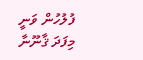ފުލުހުން ވަނީ މިފަދަ ޤާނޫނާ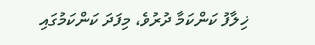ޚިލާފު ކަންކަމާ ދުރުވެ، މިފަދަ ކަންކަމުގައި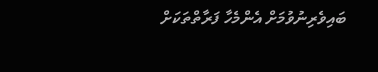ބައިވެރިނުވުމަށް އެންމެހާ ފަރާތްތަކަށް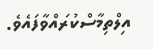އިލްތިމާސްކުރައްވާފައެވެ.